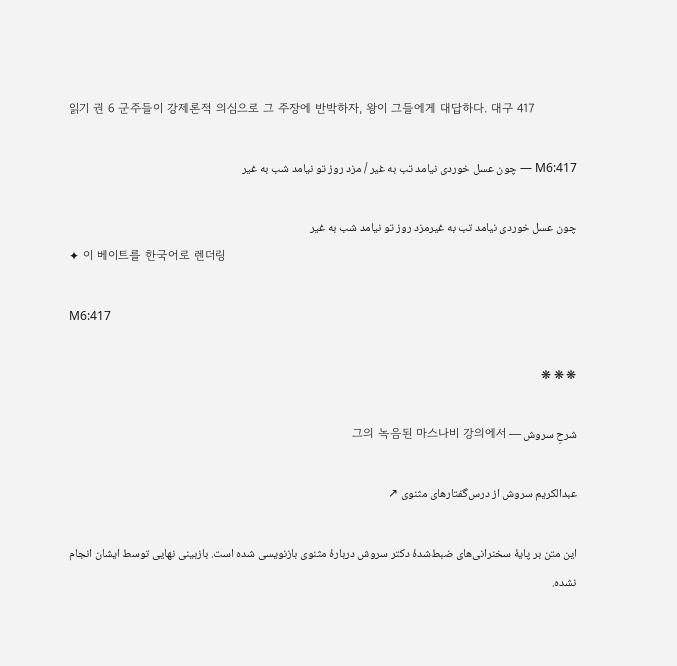읽기 권 6 군주들이 강제론적 의심으로 그 주장에 반박하자, 왕이 그들에게 대답하다. 대구 417

M6:417 — چون عسل خوردی نیامد تب به غیر / مزد روز تو نیامد شب به غیر

چون عسل خوردی نیامد تب به غیرمزد روز تو نیامد شب به غیر
✦ 이 베이트를 한국어로 렌더링

M6:417

❋ ❋ ❋

شرحِ سروش — 그의 녹음된 마스나비 강의에서

عبدالکریم سروش از درس‌گفتارهای مثنوی ↗

این متن بر پایهٔ سخنرانی‌های ضبط‌شدهٔ دکتر سروش دربارهٔ مثنوی بازنویسی شده است. بازبینی نهایی توسط ایشان انجام نشده.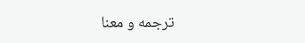ترجمه و معنا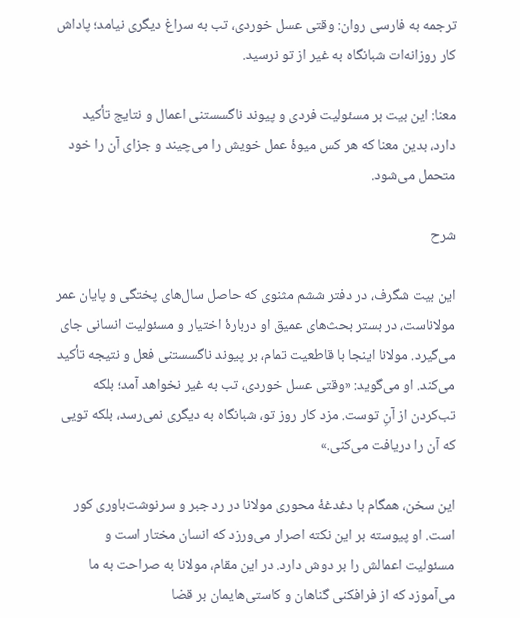ترجمه به فارسی روان: وقتی عسل خوردی، تب به سراغ دیگری نیامد؛ پاداش کار روزانه‌ات شبانگاه به غیر از تو نرسید.

معنا: این بیت بر مسئولیت فردی و پیوند ناگسستنی اعمال و نتایج تأکید دارد، بدین معنا که هر کس میوهٔ عمل خویش را می‌چیند و جزای آن را خود متحمل می‌شود.

شرح

این بیت شگرف، در دفتر ششم مثنوی که حاصل سال‌های پختگی و پایان عمر مولاناست، در بستر بحث‌های عمیق او دربارهٔ اختیار و مسئولیت انسانی جای می‌گیرد. مولانا اینجا با قاطعیت تمام، بر پیوند ناگسستنی فعل و نتیجه تأکید می‌کند. او می‌گوید: «وقتی عسل خوردی، تب به غیر نخواهد آمد؛ بلکه تب‌کردن از آنِ توست. مزد کار روز تو، شبانگاه به دیگری نمی‌رسد، بلکه تویی که آن را دریافت می‌کنی.»

این سخن، همگام با دغدغهٔ محوری مولانا در رد جبر و سرنوشت‌باوری کور است. او پیوسته بر این نکته اصرار می‌ورزد که انسان مختار است و مسئولیت اعمالش را بر دوش دارد. در این مقام، مولانا به صراحت به ما می‌آموزد که از فرافکنی گناهان و کاستی‌هایمان بر قضا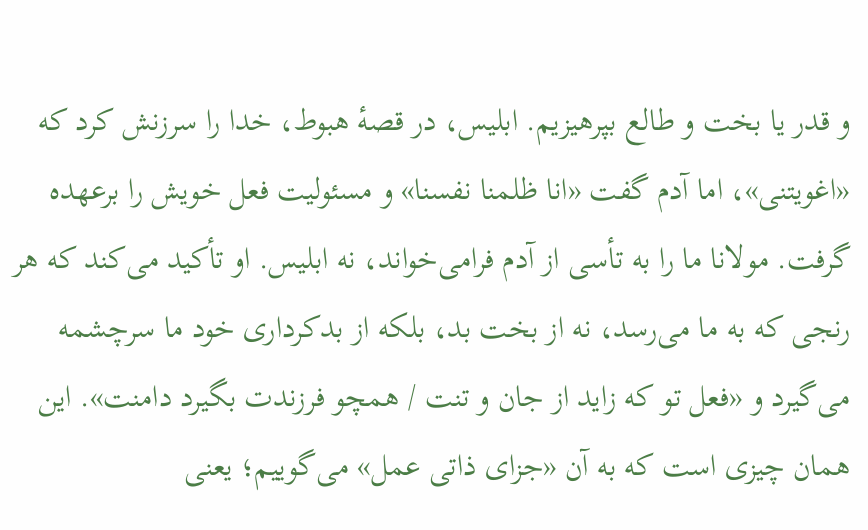و قدر یا بخت و طالع بپرهیزیم. ابلیس، در قصهٔ هبوط، خدا را سرزنش کرد که «اغویتنی»، اما آدم گفت «انا ظلمنا نفسنا» و مسئولیت فعل خویش را برعهده گرفت. مولانا ما را به تأسی از آدم فرامی‌خواند، نه ابلیس. او تأکید می‌کند که هر رنجی که به ما می‌رسد، نه از بخت بد، بلکه از بدکرداری خود ما سرچشمه می‌گیرد و «فعل تو که زاید از جان و تنت / همچو فرزندت بگیرد دامنت». این همان چیزی است که به آن «جزای ذاتی عمل» می‌گوییم؛ یعنی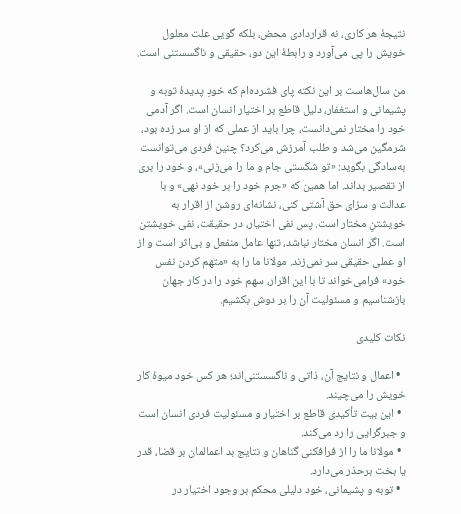نتیجهٔ هر کاری، نه قراردادی محض، بلکه گویی علت معلول خویش را پی می‌آورد و رابطهٔ این دو، حقیقی و ناگسستنی است.

من سال‌هاست بر این نکته پای فشرده‌ام که خودِ پدیدهٔ توبه و پشیمانی و استغفار، دلیل قاطع بر اختیار انسان است. اگر آدمی خود را مختار نمی‌دانست، چرا باید از عملی که از او سر زده بود، شرمگین می‌شد و طلب آمرزش می‌کرد؟ چنین فردی می‌توانست به‌سادگی بگوید: «تو شکستی جام و ما را می‌زنی»، و خود را بری از تقصیر بداند. اما همین که «جرم خود را بر خود نهی» و با عدالت و سزای حق آشتی کنی، نشانه‌ای روشن از اقرار به خویشتنِ مختار است. پس نفی اختیار، در حقیقت، نفی خویشتن است. اگر انسان مختار نباشد، تنها عامل منفعل و بی‌اثر است و از او عملی حقیقی سر نمی‌زند. مولانا ما را به «متهم کردن نفس خود» فرامی‌خواند تا با این اقرار، سهم خود را در کار جهان بازشناسیم و مسئولیت آن را بر دوش بکشیم.

نکات کلیدی

  • اعمال و نتایج آن، ذاتی و ناگسستنی‌اند؛ هر کس خود میوهٔ کار خویش را می‌چیند.
  • این بیت تأکیدی قاطع بر اختیار و مسئولیت فردی انسان است و جبرگرایی را رد می‌کند.
  • مولانا ما را از فرافکنی گناهان و نتایج بد اعمالمان بر قضا، قدر یا بخت برحذر می‌دارد.
  • توبه و پشیمانی، خود دلیلی محکم بر وجود اختیار در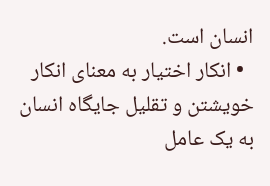انسان است.
  • انکار اختیار به معنای انکار خویشتن و تقلیل جایگاه انسان به یک عامل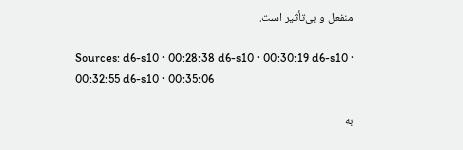منفعل و بی‌تأثیر است.

Sources: d6-s10 · 00:28:38 d6-s10 · 00:30:19 d6-s10 · 00:32:55 d6-s10 · 00:35:06

به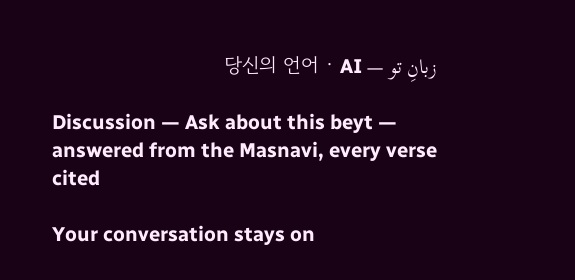زبانِ تو — 당신의 언어 · AI

Discussion — Ask about this beyt — answered from the Masnavi, every verse cited

Your conversation stays on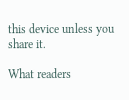this device unless you share it.

What readers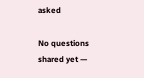asked

No questions shared yet —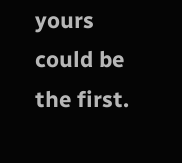yours could be the first.